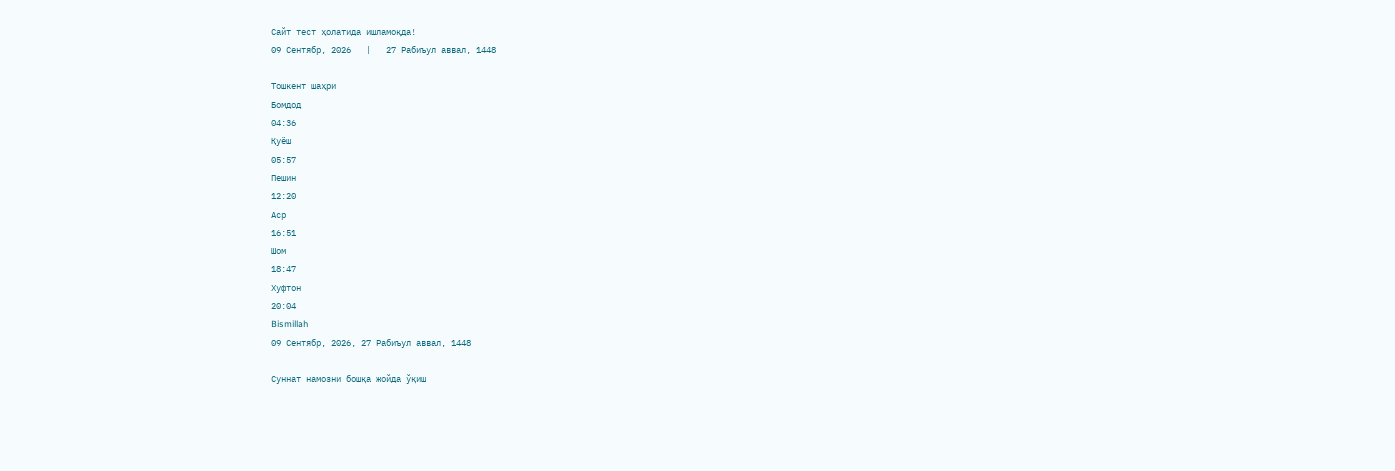Сайт тест ҳолатида ишламоқда!
09 Сентябр, 2026   |   27 Рабиъул аввал, 1448

Тошкент шаҳри
Бомдод
04:36
Қуёш
05:57
Пешин
12:20
Аср
16:51
Шом
18:47
Хуфтон
20:04
Bismillah
09 Сентябр, 2026, 27 Рабиъул аввал, 1448

Суннат намозни бошқа жойда ўқиш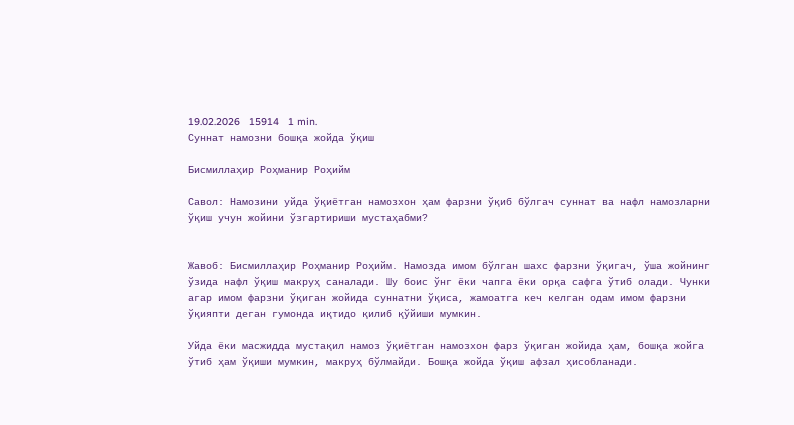19.02.2026   15914   1 min.
Суннат намозни бошқа жойда ўқиш

Бисмиллаҳир Роҳманир Роҳийм

Савол: Намозини уйда ўқиётган намозхон ҳам фарзни ўқиб бўлгач суннат ва нафл намозларни ўқиш учун жойини ўзгартириши мустаҳабми?


Жавоб: Бисмиллаҳир Роҳманир Роҳийм. Намозда имом бўлган шахс фарзни ўқигач, ўша жойнинг ўзида нафл ўқиш макруҳ саналади. Шу боис ўнг ёки чапга ёки орқа сафга ўтиб олади. Чунки агар имом фарзни ўқиган жойида суннатни ўқиса, жамоатга кеч келган одам имом фарзни ўқияпти деган гумонда иқтидо қилиб қўйиши мумкин.

Уйда ёки масжидда мустақил намоз ўқиётган намозхон фарз ўқиган жойида ҳам, бошқа жойга ўтиб ҳам ўқиши мумкин, макруҳ бўлмайди. Бошқа жойда ўқиш афзал ҳисобланади.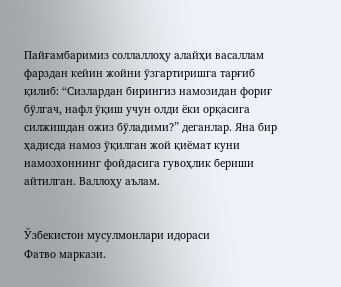Пайғамбаримиз соллаллоҳу алайҳи васаллам фарздан кейин жойни ўзгартиришга тарғиб қилиб: “Сизлардан бирингиз намозидан фориғ бўлгач, нафл ўқиш учун олди ёки орқасига силжишдан ожиз бўладими?” деганлар. Яна бир ҳадисда намоз ўқилган жой қиёмат куни намозхоннинг фойдасига гувоҳлик бериши айтилган. Валлоҳу аълам.


Ўзбекистон мусулмонлари идораси
Фатво маркази.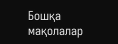Бошқа мақолалар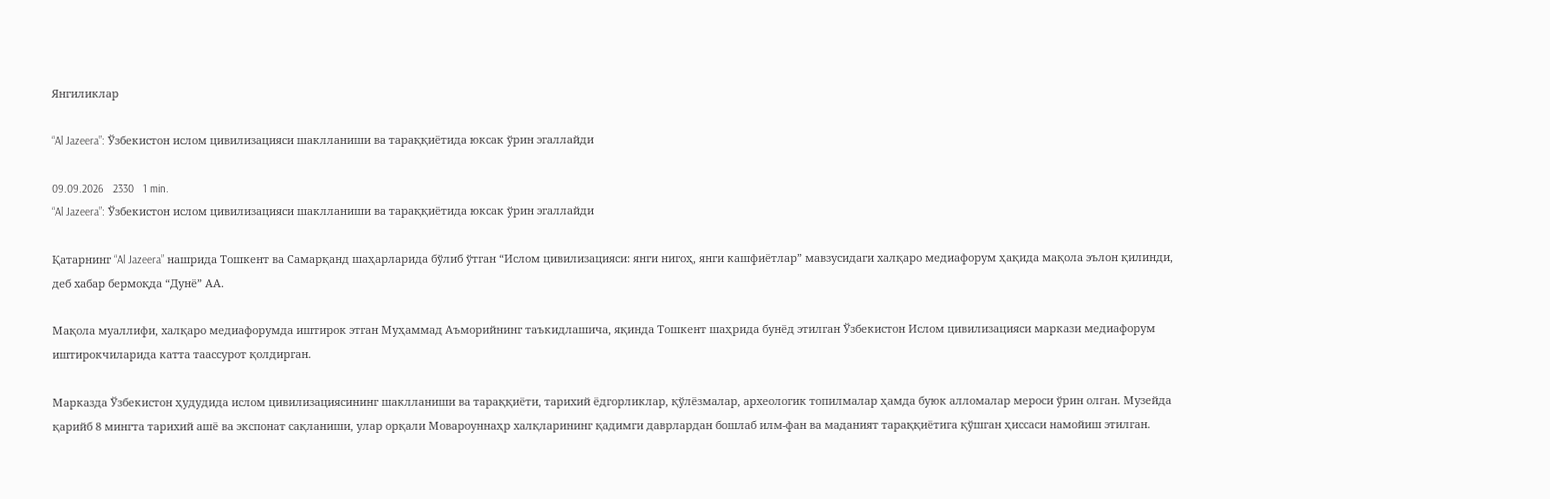Янгиликлар

“Al Jazeera”: Ўзбекистон ислом цивилизацияси шаклланиши ва тараққиётида юксак ўрин эгаллайди

09.09.2026   2330   1 min.
“Al Jazeera”: Ўзбекистон ислом цивилизацияси шаклланиши ва тараққиётида юксак ўрин эгаллайди

Қатарнинг “Al Jazeera” нашрида Тошкент ва Самарқанд шаҳарларида бўлиб ўтган “Ислом цивилизацияси: янги нигоҳ, янги кашфиётлар” мавзусидаги халқаро медиафорум ҳақида мақола эълон қилинди, деб хабар бермоқда “Дунё” АА.

Мақола муаллифи, халқаро медиафорумда иштирок этган Муҳаммад Аъморийнинг таъкидлашича, яқинда Тошкент шаҳрида бунёд этилган Ўзбекистон Ислом цивилизацияси маркази медиафорум иштирокчиларида катта таассурот қолдирган.

Марказда Ўзбекистон ҳудудида ислом цивилизациясининг шаклланиши ва тараққиёти, тарихий ёдгорликлар, қўлёзмалар, археологик топилмалар ҳамда буюк алломалар мероси ўрин олган. Музейда қарийб 8 мингта тарихий ашё ва экспонат сақланиши, улар орқали Мовароуннаҳр халқларининг қадимги даврлардан бошлаб илм-фан ва маданият тараққиётига қўшган ҳиссаси намойиш этилган.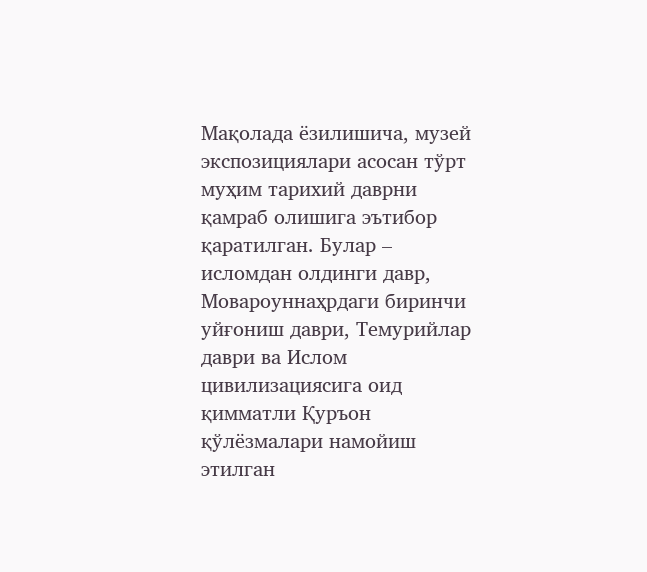Мақолада ёзилишича, музей экспозициялари асосан тўрт муҳим тарихий даврни қамраб олишига эътибор қаратилган. Булар – исломдан олдинги давр, Мовароуннаҳрдаги биринчи уйғониш даври, Темурийлар даври ва Ислом цивилизациясига оид қимматли Қуръон қўлёзмалари намойиш этилган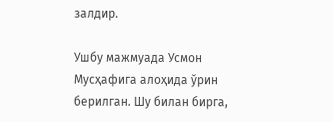залдир.

Ушбу мажмуада Усмон Мусҳафига алоҳида ўрин берилган. Шу билан бирга,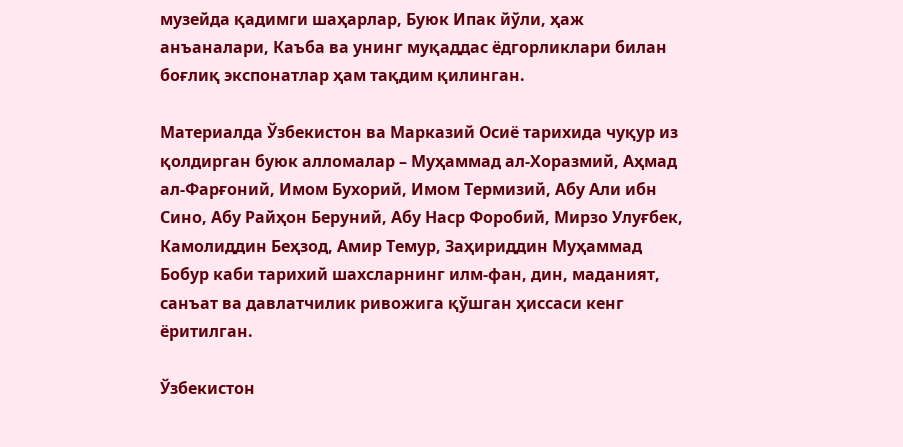музейда қадимги шаҳарлар, Буюк Ипак йўли, ҳаж анъаналари, Каъба ва унинг муқаддас ёдгорликлари билан боғлиқ экспонатлар ҳам тақдим қилинган.

Материалда Ўзбекистон ва Марказий Осиё тарихида чуқур из қолдирган буюк алломалар – Муҳаммад ал-Хоразмий, Аҳмад ал-Фарғоний, Имом Бухорий, Имом Термизий, Абу Али ибн Сино, Абу Райҳон Беруний, Абу Наср Форобий, Мирзо Улуғбек, Камолиддин Беҳзод, Амир Темур, Заҳириддин Муҳаммад Бобур каби тарихий шахсларнинг илм-фан, дин, маданият, санъат ва давлатчилик ривожига қўшган ҳиссаси кенг ёритилган.

Ўзбекистон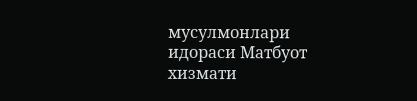мусулмонлари идораси Матбуот хизмати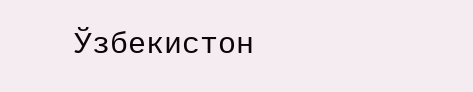Ўзбекистон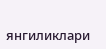янгиликлари